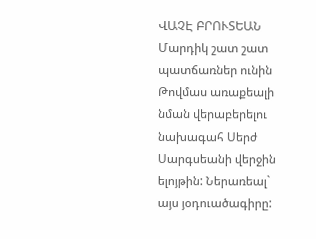ՎԱՉԷ ԲՐՈՒՏԵԱՆ
Մարդիկ շատ շատ պատճառներ ունին Թովմաս առաքեալի նման վերաբերելու նախագահ Սերժ Սարգսեանի վերջին ելոյթին: Ներառեալ` այս յօդուածագիրը: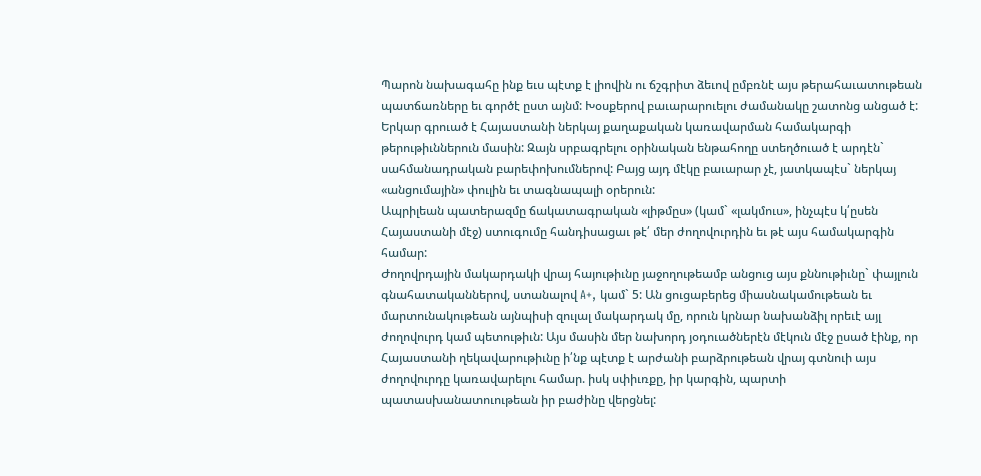Պարոն նախագահը ինք եւս պէտք է լիովին ու ճշգրիտ ձեւով ըմբռնէ այս թերահաւատութեան պատճառները եւ գործէ ըստ այնմ: Խօսքերով բաւարարուելու ժամանակը շատոնց անցած է:
Երկար գրուած է Հայաստանի ներկայ քաղաքական կառավարման համակարգի թերութիւններուն մասին: Զայն սրբագրելու օրինական ենթահողը ստեղծուած է արդէն` սահմանադրական բարեփոխումներով: Բայց այդ մէկը բաւարար չէ, յատկապէս` ներկայ «անցումային» փուլին եւ տագնապալի օրերուն:
Ապրիլեան պատերազմը ճակատագրական «լիթմըս» (կամ` «լակմուս», ինչպէս կ՛ըսեն Հայաստանի մէջ) ստուգումը հանդիսացաւ թէ՛ մեր ժողովուրդին եւ թէ այս համակարգին համար:
Ժողովրդային մակարդակի վրայ հայութիւնը յաջողութեամբ անցուց այս քննութիւնը` փայլուն գնահատականներով, ստանալով A+, կամ` 5: Ան ցուցաբերեց միասնակամութեան եւ մարտունակութեան այնպիսի զուլալ մակարդակ մը, որուն կրնար նախանձիլ որեւէ այլ ժողովուրդ կամ պետութիւն: Այս մասին մեր նախորդ յօդուածներէն մէկուն մէջ ըսած էինք, որ Հայաստանի ղեկավարութիւնը ի՛նք պէտք է արժանի բարձրութեան վրայ գտնուի այս ժողովուրդը կառավարելու համար. իսկ սփիւռքը, իր կարգին, պարտի պատասխանատուութեան իր բաժինը վերցնել: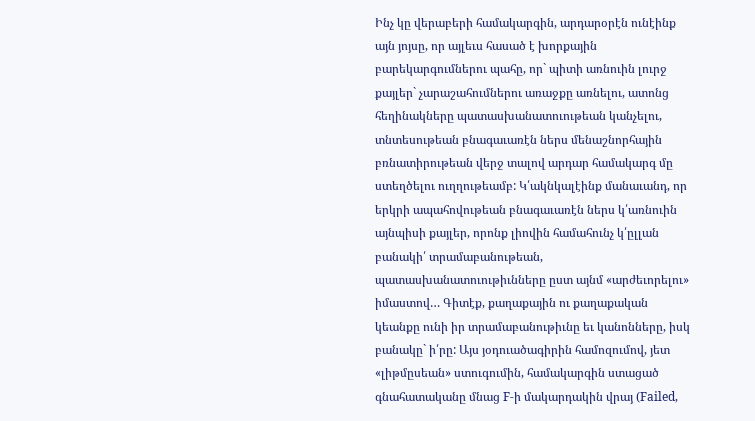Ինչ կը վերաբերի համակարգին, արդարօրէն ունէինք այն յոյսը, որ այլեւս հասած է խորքային բարեկարգումներու պահը, որ` պիտի առնուին լուրջ քայլեր` չարաշահումներու առաջքը առնելու, ատոնց հեղինակները պատասխանատուութեան կանչելու, տնտեսութեան բնագաւառէն ներս մենաշնորհային բռնատիրութեան վերջ տալով արդար համակարգ մը ստեղծելու ուղղութեամբ: Կ՛ակնկալէինք մանաւանդ, որ երկրի ապահովութեան բնագաւառէն ներս կ՛առնուին այնպիսի քայլեր, որոնք լիովին համահունչ կ՛ըլլան բանակի՛ տրամաբանութեան, պատասխանատուութիւնները ըստ այնմ «արժեւորելու» իմաստով… Գիտէք, քաղաքային ու քաղաքական կեանքը ունի իր տրամաբանութիւնը եւ կանոնները, իսկ բանակը` ի՛րը: Այս յօդուածագիրին համոզումով, յետ «լիթմըսեան» ստուգումին, համակարգին ստացած գնահատականը մնաց F-ի մակարդակին վրայ (Failed,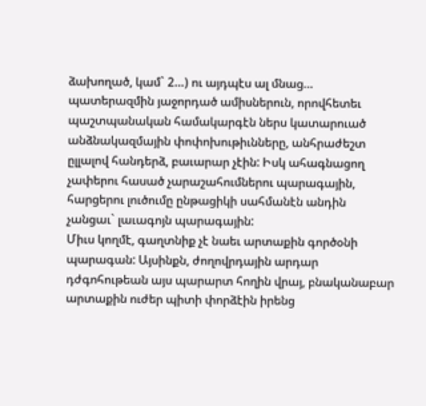ձախողած, կամ` 2…) ու այդպէս ալ մնաց… պատերազմին յաջորդած ամիսներուն, որովհետեւ պաշտպանական համակարգէն ներս կատարուած անձնակազմային փոփոխութիւնները, անհրաժեշտ ըլլալով հանդերձ, բաւարար չէին: Իսկ ահագնացող չափերու հասած չարաշահումներու պարագային, հարցերու լուծումը ընթացիկի սահմանէն անդին չանցաւ` լաւագոյն պարագային:
Միւս կողմէ, գաղտնիք չէ նաեւ արտաքին գործօնի պարագան: Այսինքն, ժողովրդային արդար դժգոհութեան այս պարարտ հողին վրայ, բնականաբար արտաքին ուժեր պիտի փորձէին իրենց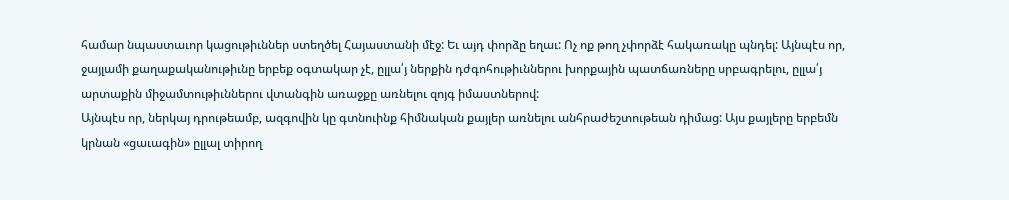համար նպաստաւոր կացութիւններ ստեղծել Հայաստանի մէջ: Եւ այդ փորձը եղաւ: Ոչ ոք թող չփորձէ հակառակը պնդել: Այնպէս որ, ջայլամի քաղաքականութիւնը երբեք օգտակար չէ, ըլլա՛յ ներքին դժգոհութիւններու խորքային պատճառները սրբագրելու, ըլլա՛յ արտաքին միջամտութիւններու վտանգին առաջքը առնելու զոյգ իմաստներով:
Այնպէս որ, ներկայ դրութեամբ, ազգովին կը գտնուինք հիմնական քայլեր առնելու անհրաժեշտութեան դիմաց: Այս քայլերը երբեմն կրնան «ցաւագին» ըլլալ տիրող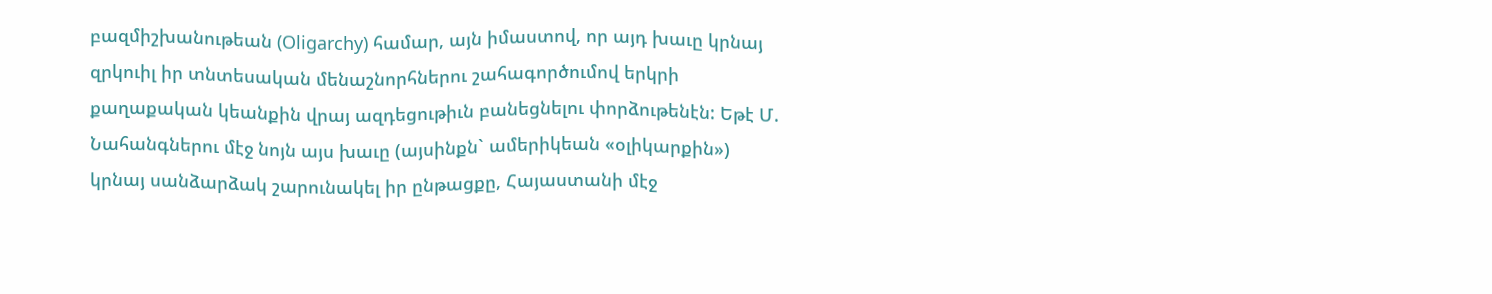բազմիշխանութեան (Oligarchy) համար, այն իմաստով, որ այդ խաւը կրնայ զրկուիլ իր տնտեսական մենաշնորհներու շահագործումով երկրի քաղաքական կեանքին վրայ ազդեցութիւն բանեցնելու փորձութենէն: Եթէ Մ. Նահանգներու մէջ նոյն այս խաւը (այսինքն` ամերիկեան «օլիկարքին») կրնայ սանձարձակ շարունակել իր ընթացքը, Հայաստանի մէջ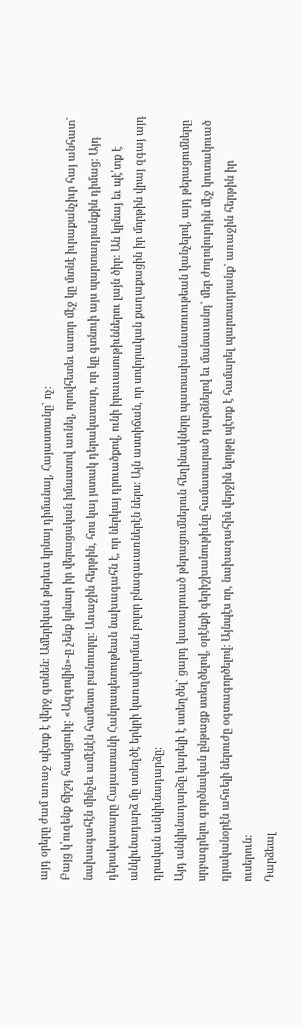այդ օրերը ժամ առաջ պէտք է վերջ գտնեն: Ամերիկան թերեւս կրնայ դիմանալ, Հայաստանը` ոչ:
Բայց կ՛ուզենք ճիշդ հասկցուիլ: «Ազգովին»-ը չենք կրնար իր վերացական իմաստով առնել, որովհետեւ ատոր մէջ կը մտնէ իւրաքանչիւր հայ անհատ` նախագահէն մինչեւ ամէնէն համեստ բանուորը: Առաջին հերթին, հոս կայ յստակ դերակատար, որ կը գտնուի այս պարտադրանքին դիմաց: Այդ դերակատարը Հայաստանի Հանրապետութեան նախագահն է, որ ներկայ դրուածքով, ունի իրաւասութիւններու լայն ծիր: Ան կրնայ եւ պէ՛տք է անկիւնադարձ մը ստեղծէ երկրի կառավարման բոլոր բնագաւառներէն ներս: Այն աստիճան, որ սովորական քաղաքացին իր մորթին վրայ զգայ այդ դրական անկիւնադարձը:
Այդ անկիւնադարձը կարելի է ստեղծել` ցարդ կատարուած թերացումներուն հեղինակները պատասխանատուութեան կանչելով, այդ թերացումները սրբագրելու գործնական ընթացք ստեղծելով, օրէնքի գերիշխանութիւնը համատարած դարձնելով եւ մանաւանդ` մեր ժողովուրդին մէջ կուտակուած դրականօրէն ահռելի ներուժը օգտագործելով: Այնպէս որ, նախագահին վերջին ելոյթը պէտք է համարել պարտադրանք` առաջին հերթին իր ուսերուն:
Դարձեալ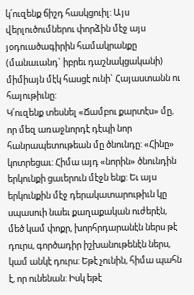կ՛ուզենք ճիշդ հասկցուիլ: Այս վերլուծումներու փորձին մէջ այս յօդուածագիրին համակրանքը (մանաւանդ` իբրեւ դաշնակցականի) միմիայն մէկ հասցէ ունի` Հայաստանն ու հայութիւնը:
Կ՛ուզենք տեսնել «Ճամբու քարտէս» մը, որ մեզ առաջնորդէ դէպի նոր հանրապետութեան մը ծնունդը: «Հինը» կոտրեցաւ: Հիմա այդ «նորին» ծնունդին երկունքի ցաւերուն մէջն ենք: Եւ այս երկունքին մէջ դերակատարութիւն կը սպասուի նաեւ քաղաքական ուժերէն, մեծ կամ փոքր, խորհրդարանէն ներս թէ դուրս, գործադիր իշխանութենէն ներս, կամ անկէ դուրս: Եթէ չունին, հիմա պահն է, որ ունենան: Իսկ եթէ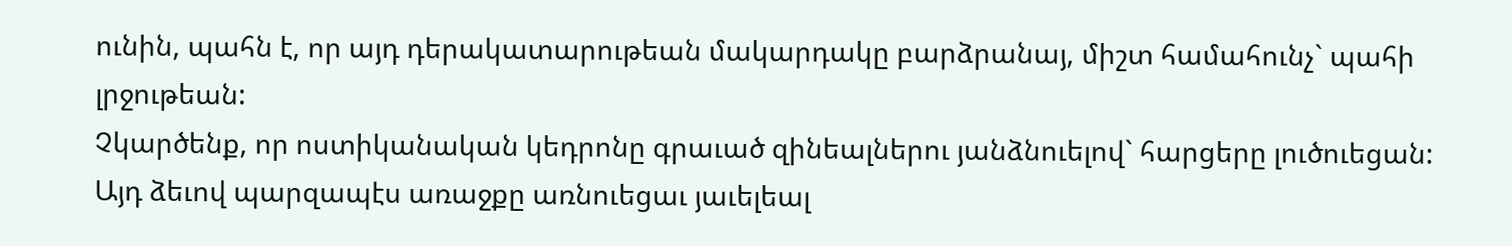ունին, պահն է, որ այդ դերակատարութեան մակարդակը բարձրանայ, միշտ համահունչ` պահի լրջութեան:
Չկարծենք, որ ոստիկանական կեդրոնը գրաւած զինեալներու յանձնուելով` հարցերը լուծուեցան: Այդ ձեւով պարզապէս առաջքը առնուեցաւ յաւելեալ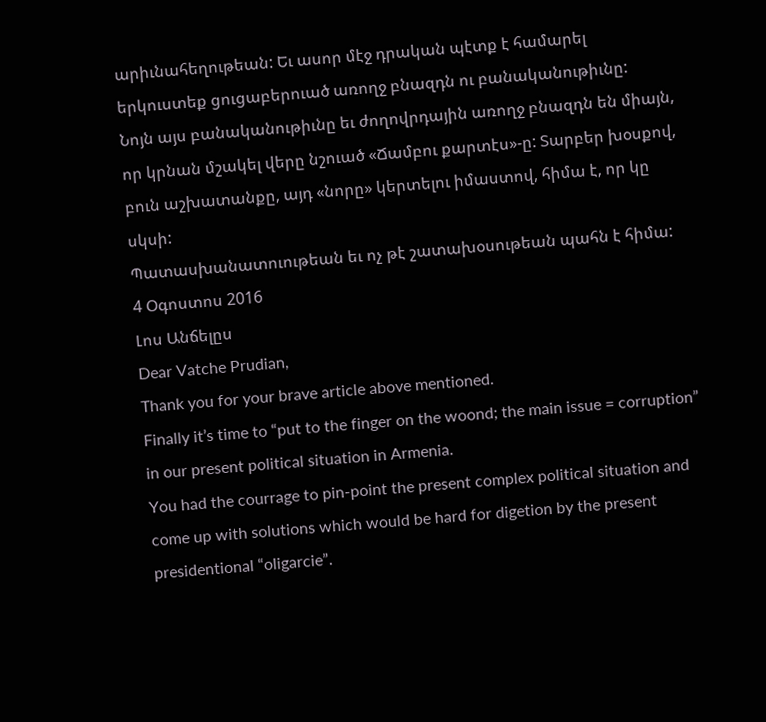արիւնահեղութեան: Եւ ասոր մէջ դրական պէտք է համարել երկուստեք ցուցաբերուած առողջ բնազդն ու բանականութիւնը:
Նոյն այս բանականութիւնը եւ ժողովրդային առողջ բնազդն են միայն, որ կրնան մշակել վերը նշուած «Ճամբու քարտէս»-ը: Տարբեր խօսքով, բուն աշխատանքը, այդ «նորը» կերտելու իմաստով, հիմա է, որ կը սկսի:
Պատասխանատուութեան եւ ոչ թէ շատախօսութեան պահն է հիմա:
4 Օգոստոս 2016
Լոս Անճելըս
Dear Vatche Prudian,
Thank you for your brave article above mentioned.
Finally it’s time to “put to the finger on the woond; the main issue = corruption” in our present political situation in Armenia.
You had the courrage to pin-point the present complex political situation and come up with solutions which would be hard for digetion by the present presidentional “oligarcie”.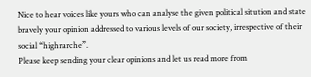Nice to hear voices like yours who can analyse the given political sitution and state bravely your opinion addressed to various levels of our society, irrespective of their social “highrarche”.
Please keep sending your clear opinions and let us read more from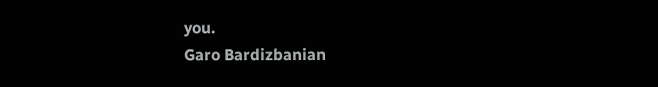you.
Garo Bardizbanian